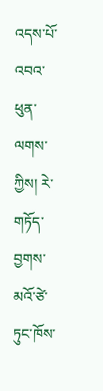འདས་པོ་འབའ་ཕུན་ལགས་ཀྱིས། རེ་གཏོད་བྱགས་མའོ་ཙེ་ཏུང་ཁོས་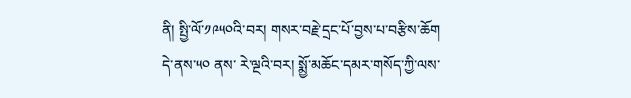ནི། སྤྱི་ལོ་༡༩༥༠འི་བར། གསར་བརྗེ་དྲང་པོ་བྱས་པ་བརྩིས་ཆོག དེ་ནས་༥༠ ནས་ རེ་ལྔའི་བར། སྨྱོ་མཆོང་དམར་གསོད་ཀྱི་ལས་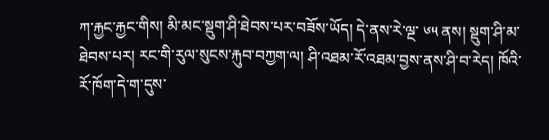ཀ་རྐྱང་རྐྱང་གིས། མི་མང་སྡུག་ཤི་ཐེབས་པར་བཟོས་ཡོད། དེ་ནས་རེ་ལྔ་ ༦༥ ནས། སྡུག་ཤི་མ་ཐེབས་པར། རང་གི་རུལ་སུངས་རྐུབ་བཀྱག་ལ། ཤི་འཐམ་རོ་འཐམ་བྱས་ནས་ཤི་བ་རེད། ཁོའི་རོ་ཁོག་དེ་ག་དུས་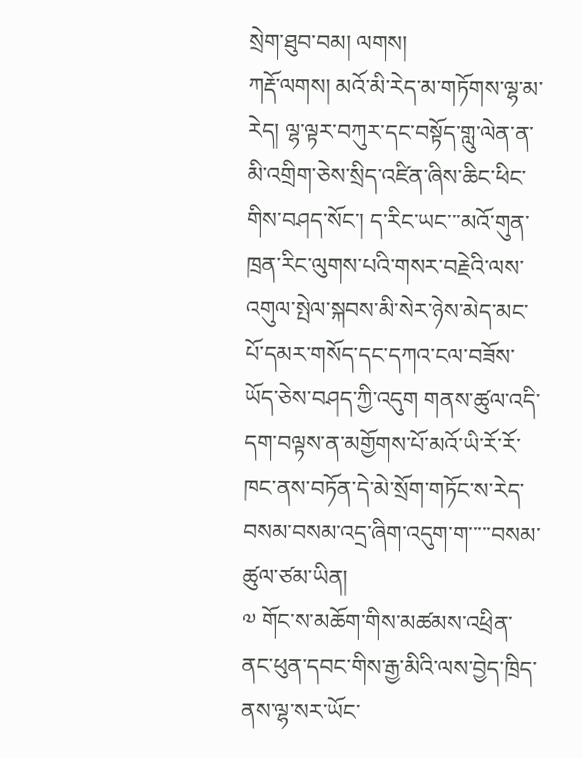སྲེག་ཐུབ་བམ། ལགས།
ཀརྡོ་ལགས། མའོ་མི་རེད་མ་གཏོགས་ལྷ་མ་རེད། ལྷ་ལྟར་བཀུར་དང་བསྟོད་གླུ་ལེན་ན་མི་འགྲིག་ཅེས་སྲིད་འཛིན་ཞིས་ཆིང་ཕིང་གིས་བཤད་སོང་། ད་རིང་ཡང་་་མའོ་གུན་ཁྲན་རིང་ལུགས་པའི་གསར་བརྗེའི་ལས་འགུལ་སྤེལ་སྐབས་མི་སེར་ཉེས་མེད་མང་པོ་དམར་གསོད་དང་དཀའ་ངལ་བཟོས་ཡོད་ཅེས་བཤད་ཀྱི་འདུག གནས་ཚུལ་འདི་དག་བལྟས་ན་མགྱོགས་པོ་མའོ་ཡི་རོ་རོ་ཁང་ནས་བཏོན་དེ་མེ་སྲོག་གཏོང་ས་རེད་བསམ་བསམ་འདྲ་ཞིག་འདུག་ག་་་་་བསམ་ཚུལ་ཙམ་ཡིན།
༧ གོང་ས་མཆོག་གིས་མཚམས་འཕྲིན་ནང་ཕུན་དབང་གིས་རྒྱ་མིའི་ལས་བྱེད་ཁྲིད་ནས་ལྷ་སར་ཡོང་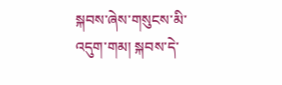སྐབས་ཞེས་གསུངས་མི་འདུག་གམ། སྐབས་དེ་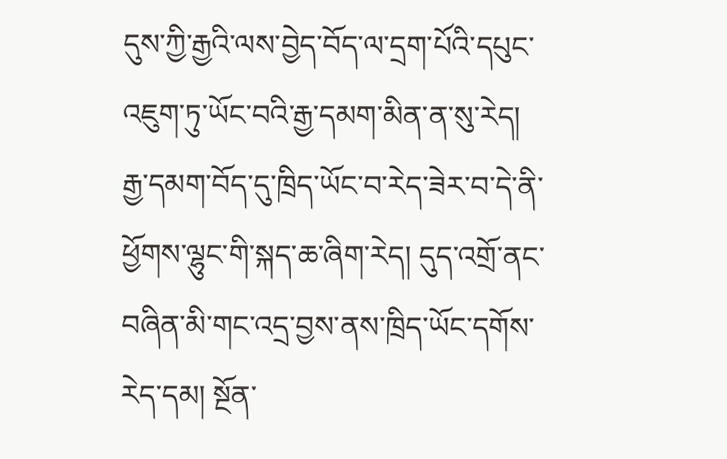དུས་ཀྱི་རྒྱའི་ལས་བྱེད་བོད་ལ་དྲག་པོའི་དཔུང་འཇུག་ཏུ་ཡོང་བའི་རྒྱ་དམག་མིན་ན་སུ་རེད།
རྒྱ་དམག་བོད་དུ་ཁྲིད་ཡོང་བ་རེད་ཟེར་བ་དེ་ནི་ཕྱོགས་ལྷུང་གི་སྐད་ཆ་ཞིག་རེད། དུད་འགྲོ་ནང་བཞིན་མི་གང་འདྲ་བྱས་ནས་ཁྲིད་ཡོང་དགོས་རེད་དམ། སྔོན་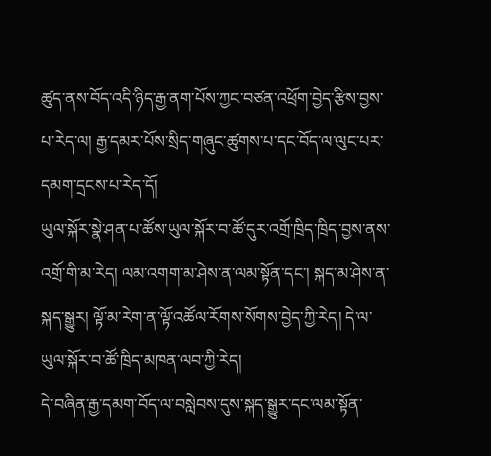ཚུད་ནས་བོད་འདི་ཉིད་རྒྱ་ནག་པོས་ཀྱང་བཙན་འཕྲོག་བྱེད་རྩིས་བྱས་པ་རེད་ལ། རྒྱ་དམར་པོས་སྲིད་གཞུང་ཚུགས་པ་དང་བོད་ལ་ལུང་པར་དམག་དྲངས་པ་རེད་དོ།
ཡུལ་སྐོར་སྣེ་ཤན་པ་ཚོས་ཡུལ་སྐོར་བ་ཚོ་དུར་འགྲོ་ཁྲིད་ཁྲིད་བྱས་ནས་འགྲོ་གི་མ་རེད། ལམ་འགག་མ་ཤེས་ན་ལམ་སྟོན་དང་། སྐད་མ་ཤེས་ན་སྐད་སྒྱུར། ལྟོ་མ་རེག་ན་ལྟོ་འཚོལ་རོགས་སོགས་བྱེད་ཀྱི་རེད། དེ་ལ་ཡུལ་སྐོར་བ་ཚོ་ཁྲིད་མཁན་ལབ་ཀྱི་རེད།
དེ་བཞིན་རྒྱ་དམག་བོད་ལ་བསླེབས་དུས་སྐད་སྒྱུར་དང་ལམ་སྟོན་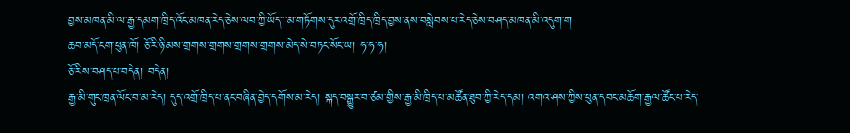བྱས་མཁན་མི་ལ་རྒྱ་དམག་ཁྲིད་འོང་མཁན་རེད་ཅེས་ལབ་ཀྱི་ཡོད་་་མ་གཏོགས་དུར་འགྲོ་ཁྲིད་ཁྲིད་བྱས་ནས་བསླེབས་པ་རེད་ཅེས་བཤད་མཁན་མི་འདུག་ག
ཆབ་མདོ་ངག་ཕུན་ཁོ། ཅོ་རི་ཉི་མས་གྲགས་གྲགས་གྲགས་གྲགས་མེད་སེ་བཏང་སོང་ཡ། ཧ་ཧ་ཧ།
ཅོ་རིས་བཤད་པ་བདེན། བདེན།
རྒྱ་མི་གུང་ཁྲན་ལོང་བ་མ་རེད། དུད་འགྲོ་ཁྲིད་པ་ནང་བཞིན་བྱེད་དགོས་མ་རེད། སྐད་བསྒྱུར་བ་ཙམ་གྱིས་རྒྱ་མི་ཁྲིད་པ་མཚོན་ཐུབ་ཀྱི་རེད་དམ། འགའ་ཤས་ཀྱིས་ཕུན་དབང་མཆོག་རྒྱལ་ཚོང་པ་རེད་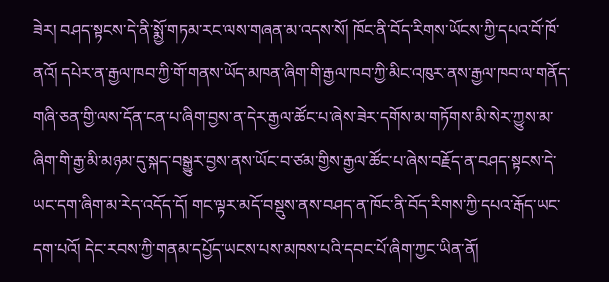ཟེར། བཤད་སྟངས་དེ་ནི་སྨྱོ་གཏམ་རང་ལས་གཞན་མ་འདས་སོ། ཁོང་ནི་བོད་རིགས་ཡོངས་ཀྱི་དཔའ་བོ་ཁོ་ནའོ། དཔེར་ན་རྒྱལ་ཁབ་ཀྱི་གོ་གནས་ཡོད་མཁན་ཞིག་གི་རྒྱལ་ཁབ་ཀྱི་མིང་འཁུར་ནས་རྒྱལ་ཁབ་ལ་གནོད་གཞི་ཅན་གྱི་ལས་དོན་ངན་པ་ཞིག་བྱས་ན་དེར་རྒྱལ་ཚོང་པ་ཞེས་ཟེར་དགོས་མ་གཏོགས་མི་སེར་ཀྱུས་མ་ཞིག་གི་རྒྱ་མི་མཉམ་དུ་སྐད་བསྒྱུར་བྱས་ནས་ཡོང་བ་ཙམ་གྱིས་རྒྱལ་ཚོང་པ་ཞེས་བརྗོད་ན་བཤད་སྟངས་དེ་ཡང་དག་ཞིག་མ་རེད་འདོད་དོ། གང་ལྟར་མདོ་བསྡུས་ནས་བཤད་ན་ཁོང་ནི་བོད་རིགས་ཀྱི་དཔའ་རྒོད་ཡང་དག་པའོ། དེང་རབས་ཀྱི་གནམ་དཔྱོད་ཡངས་པས་མཁས་པའི་དབང་པོ་ཞིག་ཀྱང་ཡིན་ནོ།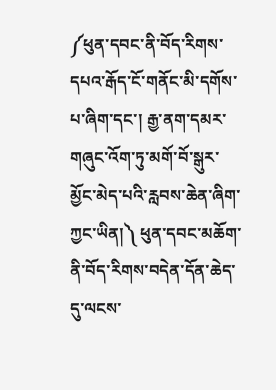༼ཕུན་དབང་ནི་བོད་རིགས་དཔའ་རྒོད་ངོ་གནོང་མི་དགོས་པ་ཞིག་དང་། རྒྱ་ནག་དམར་གཞུང་འོག་ཏུ་མགོ་བོ་སྒུར་མྱོང་མེད་པའི་རླབས་ཆེན་ཞིག་ཀྱང་ཡིན།༽ ཕུན་དབང་མཆོག་ནི་བོད་རིགས་བདེན་དོན་ཆེད་དུ་ལངས་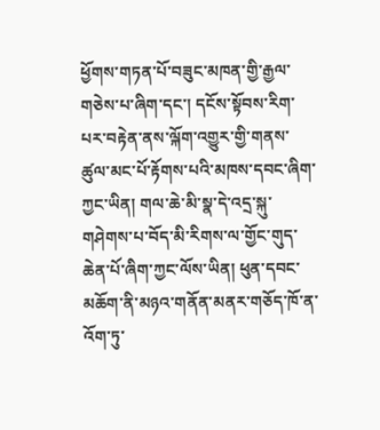ཕྱོགས་གཏན་པོ་བཟུང་མཁན་གྱི་རྒྱལ་གཅེས་པ་ཞིག་དང་། དངོས་སྟོབས་རིག་པར་བརྟེན་ནས་ལྐོག་འགྱུར་གྱི་གནས་ཚུལ་མང་པོ་རྟོགས་པའི་མཁས་དབང་ཞིག་ཀྱང་ཡིན། གལ་ཆེ་མི་སྣ་དེ་འདྲ་སྐུ་གཤེགས་པ་བོད་མི་རིགས་ལ་གྱོང་གུད་ཆེན་པོ་ཞིག་ཀྱང་ལོས་ཡིན། ཕུན་དབང་མཆོག་ནི་མཉའ་གནོན་མནར་གཅོད་ཁོ་ན་འོག་ཏུ་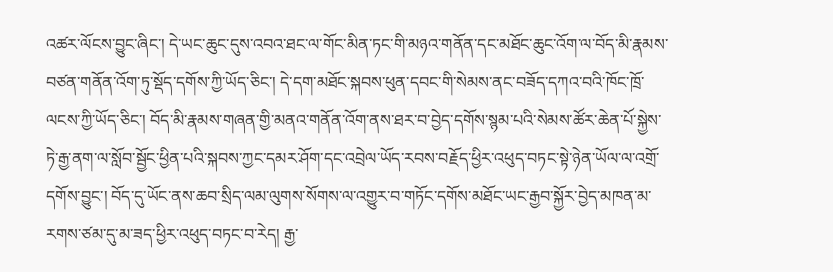འཚར་ལོངས་བྱུང་ཞིང་། དེ་ཡང་ཆུང་དུས་འབའ་ཐང་ལ་གོང་མིན་ཏང་གི་མཉའ་གནོན་དང་མཐོང་ཆུང་འོག་ལ་བོད་མི་རྣམས་བཙན་གནོན་འོག་ཏུ་སྡོད་དགོས་ཀྱི་ཡོད་ཅིང་། དེ་དག་མཐོང་སྐབས་ཕུན་དབང་གི་སེམས་ནང་བཟོད་དཀའ་བའི་ཁོང་ཁྲོ་ལངས་ཀྱི་ཡོད་ཅིང་། བོད་མི་རྣམས་གཞན་གྱི་མནའ་གནོན་འོག་ནས་ཐར་བ་བྱེད་དགོས་སྙམ་པའི་སེམས་ཚོར་ཆེན་པོ་སྐྱེས་ཏེ་རྒྱ་ནག་ལ་སློབ་སྦྱོང་ཕྱིན་པའི་སྐབས་ཀྱང་དམར་ཤོག་དང་འབྲེལ་ཡོད་རབས་བརྗོད་ཕྱིར་འཕུད་བཏང་སྟེ་ཉེན་ཡོལ་ལ་འགྲོ་དགོས་བྱུང་། བོད་དུ་ཡོང་ནས་ཆབ་སྲིད་ལམ་ལུགས་སོགས་ལ་འགྱུར་བ་གཏོང་དགོས་མཐོང་ཡང་རྒྱབ་སྐྱོར་བྱེད་མཁན་མ་རགས་ཙམ་དུ་མ་ཟད་ཕྱིར་འཕུད་བཏང་བ་རེད། རྒྱ་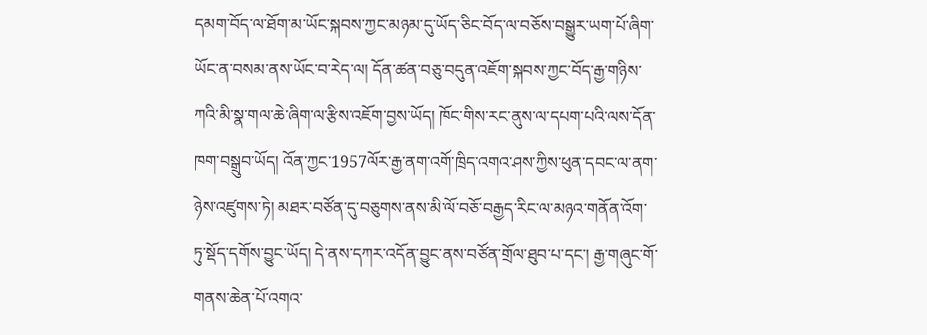དམག་བོད་ལ་ཐོག་མ་ཡོང་སྐབས་ཀྱང་མཉམ་དུ་ཡོད་ཅིང་བོད་ལ་བཅོས་བསྒྱུར་ཡག་པོ་ཞིག་ཡོང་ན་བསམ་ནས་ཡོང་བ་རེད་ལ། དོན་ཚན་བཅུ་བདུན་འཇོག་སྐབས་ཀྱང་བོད་རྒྱ་གཉིས་ཀའི་མི་སྣ་གལ་ཆེ་ཞིག་ལ་རྩིས་འཇོག་བྱས་ཡོད། ཁོང་གིས་རང་ནུས་ལ་དཔག་པའི་ལས་དོན་ཁག་བསྒྲུབ་ཡོད། འོན་ཀྱང་1957ལོར་རྒྱ་ནག་འགོ་ཁྲིད་འགའ་ཤས་ཀྱིས་ཕུན་དབང་ལ་ནག་ཉེས་འཛུགས་ཏེ། མཐར་བཙོན་དུ་བཅུགས་ནས་མི་ལོ་བཅོ་བརྒྱད་རིང་ལ་མཉའ་གནོན་འོག་ཏུ་སྡོད་དགོས་བྱུང་ཡོད། དེ་ནས་དཀར་འདོན་བྱུང་ནས་བཙོན་གྲོལ་ཐུབ་པ་དང་། རྒྱ་གཞུང་གོ་གནས་ཆེན་པོ་འགའ་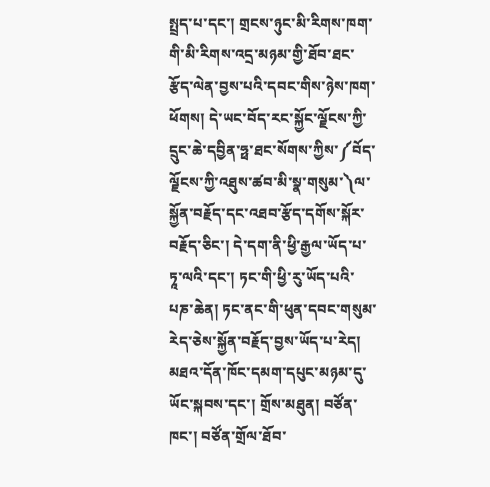སྤྲད་པ་དང་། གྲངས་ཉུང་མི་རིགས་ཁག་གི་མི་རིགས་འདྲ་མཉམ་གྱི་ཐོབ་ཐང་རྩོད་ལེན་བྱས་པའི་དབང་གིས་ཉེས་ཁག་ཕོགས། དེ་ཡང་བོད་རང་སྐྱོང་ལྗོངས་ཀྱི་དྲུང་ཆེ་དབྱིན་ཧྥ་ཐང་སོགས་ཀྱིས་༼བོད་ལྗོངས་ཀྱི་འཐུས་ཚབ་མི་སྣ་གསུམ་༽ལ་སྐྱོན་བརྗོད་དང་འཐབ་རྩོད་དགོས་སྐོར་བརྗོད་ཅིང་། དེ་དག་ནི་ཕྱི་རྒྱལ་ཡོད་པ་ཏཱ་ལའི་དང་། ཏང་གི་ཕྱི་རུ་ཡོད་པའི་པཎ་ཆེན། ཏང་ནང་གི་ཕུན་དབང་གསུམ་རེད་ཅེས་སྐྱོན་བརྗོད་བྱས་ཡོད་པ་རེད། མཐའ་དོན་ཁོང་དམག་དཔུང་མཉམ་དུ་ཡོང་སྐབས་དང་། གྲོས་མཐུན། བཙོན་ཁང་། བཙོན་གྲོལ་ཐོབ་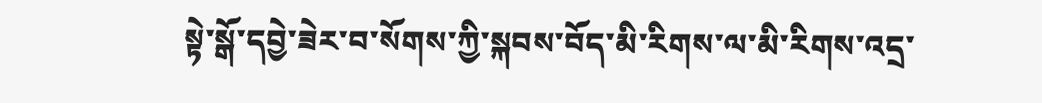སྟེ་སྒོ་དབྱེ་ཟེར་བ་སོགས་ཀྱི་སྐབས་བོད་མི་རིགས་ལ་མི་རིགས་འདྲ་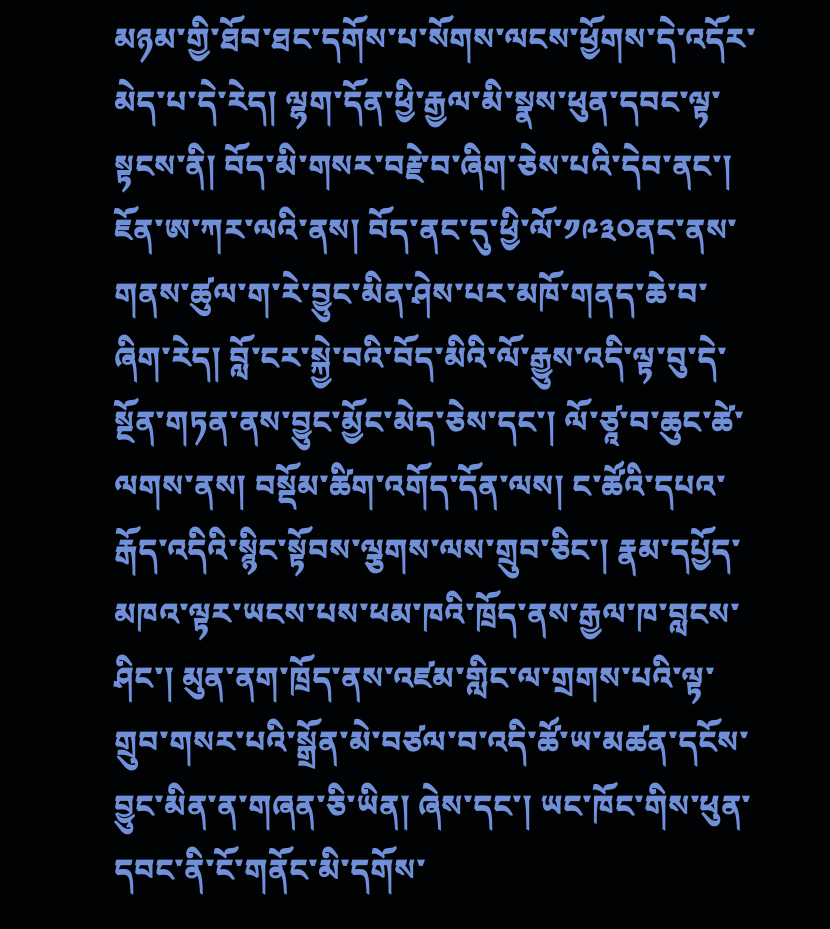མཉམ་གྱི་ཐོབ་ཐང་དགོས་པ་སོགས་ལངས་ཕྱོགས་དེ་འདོར་མེད་པ་དེ་རེད། ལྷག་དོན་ཕྱི་རྒྱལ་མི་སྣས་ཕུན་དབང་ལྟ་སྟངས་ནི། བོད་མི་གསར་བརྗེ་བ་ཞིག་ཅེས་པའི་དེབ་ནང་། ཇོན་ཨ་ཀར་ལའི་ནས། བོད་ནང་དུ་ཕྱི་ལོ་༡༩༣༠ནང་ནས་གནས་ཚུལ་ག་རེ་བྱུང་མིན་ཤེས་པར་མཁོ་གནད་ཆེ་བ་ཞིག་རེད། བློ་ངར་སྐྱེ་བའི་བོད་མིའི་ལོ་རྒྱུས་འདི་ལྟ་བུ་དེ་སྔོན་གཏན་ནས་བྱུང་མྱོང་མེད་ཅེས་དང་། ལོ་ཙཱ་བ་ཆུང་ཚེ་ལགས་ནས། བསྡོམ་ཚིག་འགོད་དོན་ལས། ང་ཚོའི་དཔའ་རྒོད་འདིའི་སྙིང་སྟོབས་ལྕགས་ལས་གྲུབ་ཅིང་། རྣམ་དཔྱོད་མཁའ་ལྟར་ཡངས་པས་ཕམ་ཁའི་ཁྲོད་ནས་རྒྱལ་ཁ་བླངས་ཤིང་། མུན་ནག་ཁྲོད་ནས་འཛམ་གླིང་ལ་གྲགས་པའི་ལྟ་གྲུབ་གསར་པའི་སྒྲོན་མེ་བཙལ་བ་འདི་ཚོ་ཡ་མཚན་དངོས་བྱུང་མིན་ན་གཞན་ཅི་ཡིན། ཞེས་དང་། ཡང་ཁོང་གིས་ཕུན་དབང་ནི་ངོ་གནོང་མི་དགོས་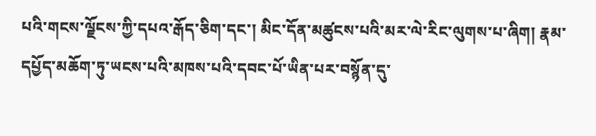པའི་གངས་ལྗོངས་ཀྱི་དཔའ་རྒོད་ཅིག་དང་། མིང་དོན་མཚུངས་པའི་མར་ལེ་རིང་ལུགས་པ་ཞིག། རྣམ་དཔྱོད་མཆོག་ཏུ་ཡངས་པའི་མཁས་པའི་དབང་པོ་ཡིན་པར་བསྙོན་དུ་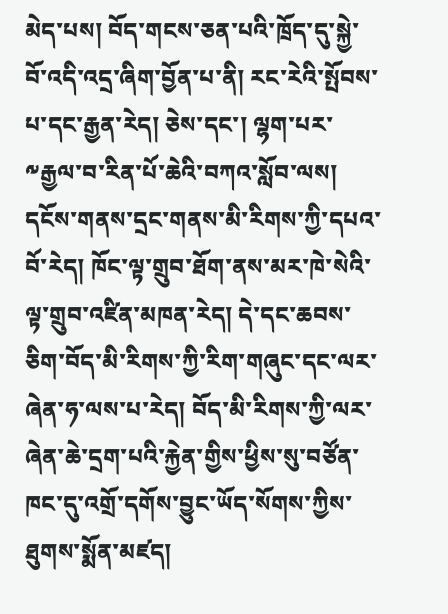མེད་པས། བོད་གངས་ཅན་པའི་ཁྲོད་དུ་སྐྱེ་བོ་འདི་འདྲ་ཞིག་བྱོན་པ་ནི། རང་རེའི་སྤོབས་པ་དང་རྒྱན་རེད། ཅེས་དང་། ལྷག་པར་༸རྒྱལ་བ་རིན་པོ་ཆེའི་བཀའ་སློབ་ལས། དངོས་གནས་དྲང་གནས་མི་རིགས་ཀྱི་དཔའ་བོ་རེད། ཁོང་ལྟ་གྲུབ་ཐོག་ནས་མར་ཁེ་སེའི་ལྟ་གྲུབ་འཛིན་མཁན་རེད། དེ་དང་ཆབས་ཅིག་བོད་མི་རིགས་ཀྱི་རིག་གཞུང་དང་ལར་ཞེན་ཧ་ལས་པ་རེད། བོད་མི་རིགས་ཀྱི་ལར་ཞེན་ཆེ་དྲག་པའི་རྐྱེན་གྱིས་ཕྱིས་སུ་བཙོན་ཁང་དུ་འགྲོ་དགོས་བྱུང་ཡོད་སོགས་ཀྱིས་ཐུགས་སྨོན་མཛད།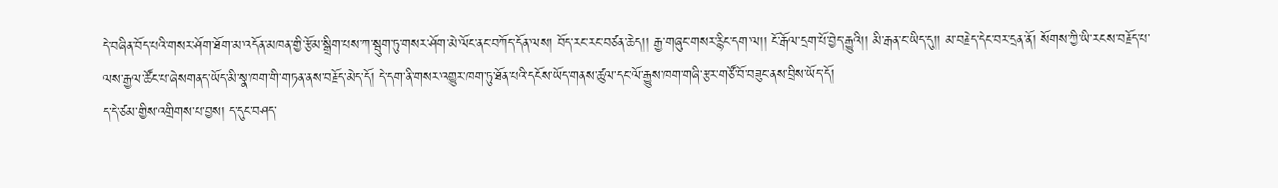དེ་བཞིན་བོད་པའི་གསར་ཤོག་ཐོག་མ་འདོན་མཁན་གྱི་རྩོམ་སྒྲིག་པས་ཀ་སྦུག་ཏུ་གསར་ཤོག་མེ་ལོང་ནང་བཀོད་དོན་ལས། བོད་རང་རང་བཙན་ཆེད།། རྒྱ་གཞུང་གསར་རྙིང་དག་ལ།། ངོ་རྒོལ་དྲག་པོ་བྱེད་རྒྱུའི།། མི་རྒན་ང་ཡིད་དུ།། མ་བརྗེད་དེང་བར་དྲན་ནོ། སོགས་ཀྱི་ཡི་རངས་བརྗོད་པ་ལས་རྒྱལ་ཚོང་པ་ཞེསགནད་ཡོད་མི་སྣ་ཁག་གི་གཏན་ནས་བརྗོད་མེད་དོ། དེ་དག་ནི་གསར་འགྱུར་ཁག་ཏུ་ཐོན་པའི་དངོས་ཡོད་གནས་ཚུལ་དང་ལོ་རྒྱུས་ཁག་གཞི་རྩར་གཙོ་བོ་བཟུང་ནས་བྲིས་ཡོད་དོ།
ད་དེ་ཙམ་གྱིས་འགྲིགས་པ་བྱས། ད་དུང་བཤད་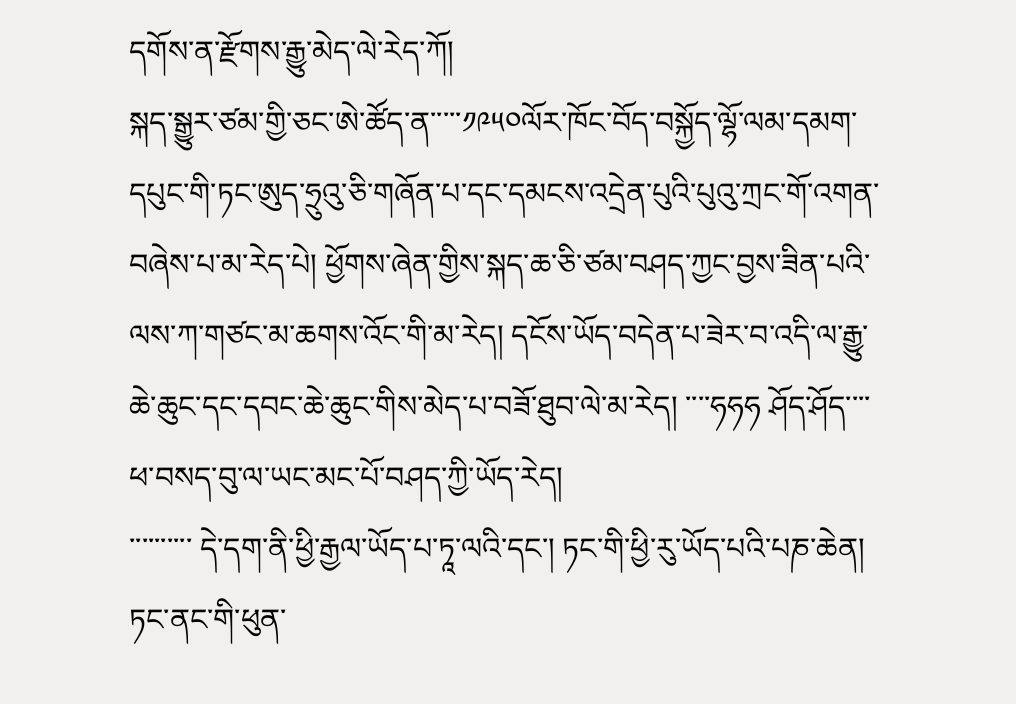དགོས་ན་རྫོགས་རྒྱུ་མེད་ལེ་རེད་ཀོ།
སྐད་སྒྱུར་ཙམ་གྱི་ཅང་ཨེ་ཚོད་ན་་་་་༡༩༥༠ལོར་ཁོང་བོད་བསྐྱོད་ལྷོ་ལམ་དམག་དཔུང་གི་ཏང་ཨུད་ཧྲུའུ་ཅི་གཞོན་པ་དང་དམངས་འདྲེན་པུའི་པུའུ་ཀྲང་གོ་འགན་བཞེས་པ་མ་རེད་པེ། ཕྱོགས་ཞེན་གྱིས་སྐད་ཆ་ཅི་ཙམ་བཤད་ཀྱང་བྱས་ཟིན་པའི་ལས་ཀ་གཙང་མ་ཆགས་འོང་གི་མ་རེད། དངོས་ཡོད་བདེན་པ་ཟེར་བ་འདི་ལ་རྒྱུ་ཆེ་ཆུང་དང་དབང་ཆེ་ཆུང་གིས་མེད་པ་བཟོ་ཐུབ་ལེ་མ་རེད། ་་་་ཧཧཧ ཤོད་ཤོད་་་་ཕ་བསད་བུ་ལ་ཡང་མང་པོ་བཤད་ཀྱི་ཡོད་རེད།
་་་་་་་་་་ དེ་དག་ནི་ཕྱི་རྒྱལ་ཡོད་པ་ཏཱ་ལའི་དང་། ཏང་གི་ཕྱི་རུ་ཡོད་པའི་པཎ་ཆེན། ཏང་ནང་གི་ཕུན་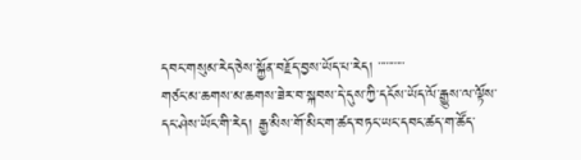དབང་གསུམ་རེད་ཅེས་སྐྱོན་བརྗོད་བྱས་ཡོད་པ་རེད། ་་་་་་་་་་
གཙང་མ་ཆགས་མ་ཆགས་ཟེར་བ་སྐབས་དེ་དུས་ཀྱི་དངོས་ཡོད་ལོ་རྒྱུས་ལ་ལྟོས་དང་ཤེས་ཡོང་གི་རེད། རྒྱ་མིས་གོ་མིང་ག་ཚད་བཏང་ཡང་དབང་ཚད་ག་ཚོད་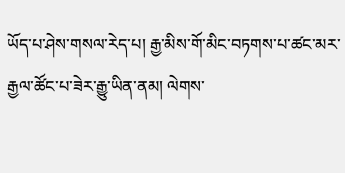ཡོད་པ་ཤེས་གསལ་རེད་པ། རྒྱ་མིས་གོ་མིང་བཏགས་པ་ཚང་མར་རྒྱལ་ཚོང་པ་ཟེར་རྒྱུ་ཡིན་ནམ། ལེགས་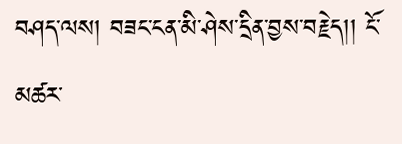བཤད་ལས། བཟང་ངན་མི་ཤེས་དྲིན་བྱས་བརྗེད།། ངོ་མཚར་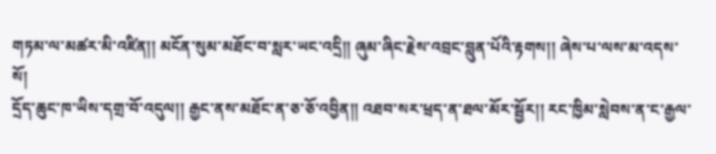གཏམ་ལ་མཚར་མི་འཛིན།། མངོན་སུམ་མཐོང་བ་སླར་ཡང་འདྲི།། ཞུམ་ཞིང་རྗེས་འབྲང་བླུན་པོའི་རྟགས།། ཞེས་པ་ལས་མ་འདས་སོ།
དྲོད་ཆུང་ཁ་ཡིས་དགྲ་བོ་འདུལ།། རྒྱང་ནས་མཐོང་ན་ཅ་ཅོ་འབྱིན།། འཐབ་སར་ཕྲད་ན་ཐལ་མོར་སྦྱོར།། རང་ཁྱིམ་སླེབས་ན་ང་རྒྱལ་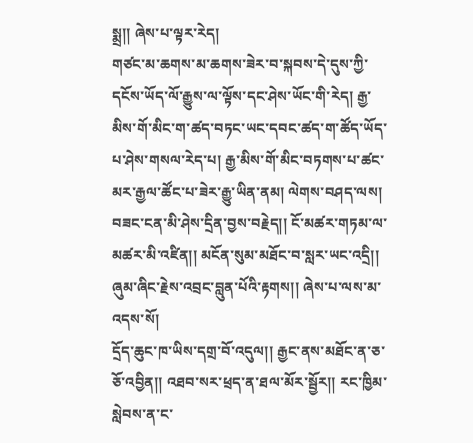སྨྲ།། ཞེས་པ་ལྟར་རེད།
གཙང་མ་ཆགས་མ་ཆགས་ཟེར་བ་སྐབས་དེ་དུས་ཀྱི་དངོས་ཡོད་ལོ་རྒྱུས་ལ་ལྟོས་དང་ཤེས་ཡོང་གི་རེད། རྒྱ་མིས་གོ་མིང་ག་ཚད་བཏང་ཡང་དབང་ཚད་ག་ཚོད་ཡོད་པ་ཤེས་གསལ་རེད་པ། རྒྱ་མིས་གོ་མིང་བཏགས་པ་ཚང་མར་རྒྱལ་ཚོང་པ་ཟེར་རྒྱུ་ཡིན་ནམ། ལེགས་བཤད་ལས། བཟང་ངན་མི་ཤེས་དྲིན་བྱས་བརྗེད།། ངོ་མཚར་གཏམ་ལ་མཚར་མི་འཛིན།། མངོན་སུམ་མཐོང་བ་སླར་ཡང་འདྲི།། ཞུམ་ཞིང་རྗེས་འབྲང་བླུན་པོའི་རྟགས།། ཞེས་པ་ལས་མ་འདས་སོ།
དྲོད་ཆུང་ཁ་ཡིས་དགྲ་བོ་འདུལ།། རྒྱང་ནས་མཐོང་ན་ཅ་ཅོ་འབྱིན།། འཐབ་སར་ཕྲད་ན་ཐལ་མོར་སྦྱོར།། རང་ཁྱིམ་སླེབས་ན་ང་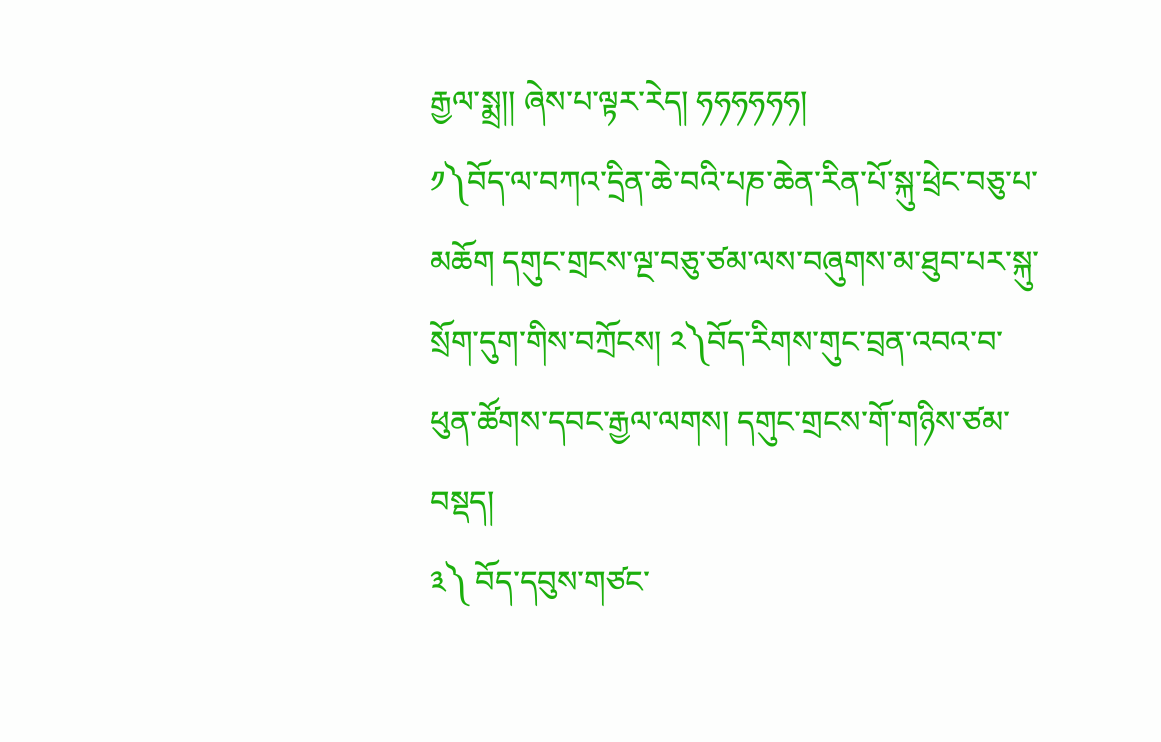རྒྱལ་སྨྲ།། ཞེས་པ་ལྟར་རེད། ཧཧཧཧཧཧ།
༡༽བོད་ལ་བཀའ་དྲིན་ཆེ་བའི་པཎ་ཆེན་རིན་པོ་སྐུ་ཕྲེང་བཅུ་པ་མཆོག དགུང་གྲངས་ལྔ་བཅུ་ཙམ་ལས་བཞུགས་མ་ཐུབ་པར་སྐུ་སྲོག་དུག་གིས་བཀྲོངས། ༢༽བོད་རིགས་གུང་བྲན་འབའ་བ་ཕུན་ཚོགས་དབང་རྒྱལ་ལགས། དགུང་གྲངས་གོ་གཉིས་ཙམ་བསྡད།
༣༽ བོད་དབུས་གཙང་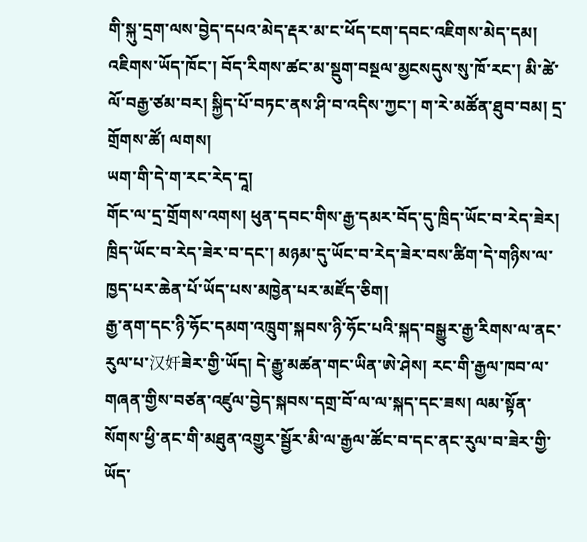གི་སྐུ་དྲག་ལས་བྱེད་དཔའ་མེད་རྡར་མ་ང་ཕོད་ངག་དབང་འཇིགས་མེད་དམ། འཇིགས་ཡོད་ཁོང་། བོད་རིགས་ཚང་མ་སྡུག་བསྔལ་མྱངསདུས་སུ་ཁོ་རང་། མི་ཚེ་ལོ་བརྒྱ་ཙམ་བར། སྐྱིད་པོ་བཏང་ནས་ཤི་བ་འདིས་ཀྱང་། ག་རེ་མཚོན་ཐུབ་བམ། དྲ་གྲོགས་ཚོ། ལགས།
ཡག་གི་དེ་ག་རང་རེད་དཱ།
གོང་ལ་དྲ་གྲོགས་འགས། ཕུན་དབང་གིས་རྒྱ་དམར་བོད་དུ་ཁྲིད་ཡོང་བ་རེད་ཟེར། ཁྲིད་ཡོང་བ་རེད་ཟེར་བ་དང་། མཉམ་དུ་ཡོང་བ་རེད་ཟེར་བས་ཚིག་དེ་གཉིས་ལ་ཁྱད་པར་ཆེན་པོ་ཡོད་པས་མཁྱེན་པར་མཛོད་ཅིག།
རྒྱ་ནག་དང་ཉི་ཧོང་དམག་འཁྲུག་སྐབས་ཉི་ཧོང་པའི་སྐད་བསྒྱུར་རྒྱ་རིགས་ལ་ནང་རུལ་པ་汉奸ཟེར་གྱི་ཡོད། དེ་རྒྱུ་མཚན་གང་ཡིན་ཨེ་ཤེས། རང་གི་རྒྱལ་ཁབ་ལ་གཞན་གྱིས་བཙན་འཛུལ་བྱེད་སྐབས་དགྲ་བོ་ལ་ལ་སྐད་དང་ཟས། ལམ་སྟོན་སོགས་ཕྱི་ནང་གི་མཐུན་འགྱུར་སྦྱོར་མི་ལ་རྒྱལ་ཚོང་བ་དང་ནང་རུལ་བ་ཟེར་གྱི་ཡོད་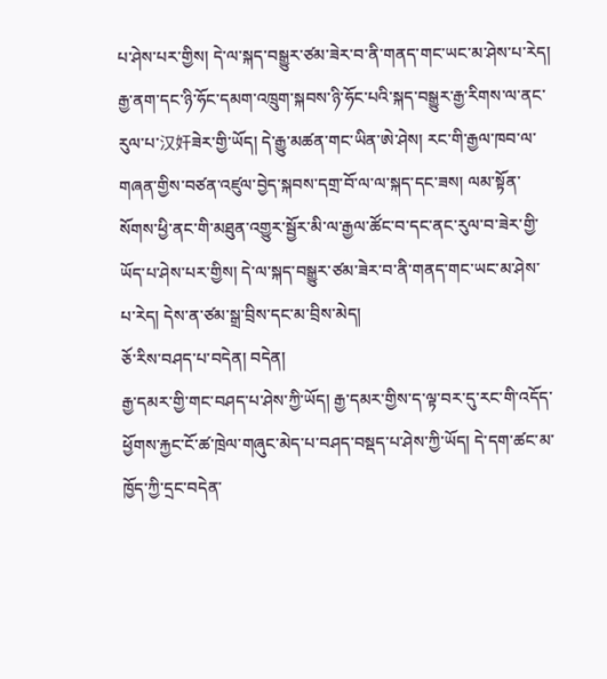པ་ཤེས་པར་གྱིས། དེ་ལ་སྐད་བསྒྱུར་ཙམ་ཟེར་བ་ནི་གནད་གང་ཡང་མ་ཤེས་པ་རེད།
རྒྱ་ནག་དང་ཉི་ཧོང་དམག་འཁྲུག་སྐབས་ཉི་ཧོང་པའི་སྐད་བསྒྱུར་རྒྱ་རིགས་ལ་ནང་རུལ་པ་汉奸ཟེར་གྱི་ཡོད། དེ་རྒྱུ་མཚན་གང་ཡིན་ཨེ་ཤེས། རང་གི་རྒྱལ་ཁབ་ལ་གཞན་གྱིས་བཙན་འཛུལ་བྱེད་སྐབས་དགྲ་བོ་ལ་ལ་སྐད་དང་ཟས། ལམ་སྟོན་སོགས་ཕྱི་ནང་གི་མཐུན་འགྱུར་སྦྱོར་མི་ལ་རྒྱལ་ཚོང་བ་དང་ནང་རུལ་བ་ཟེར་གྱི་ཡོད་པ་ཤེས་པར་གྱིས། དེ་ལ་སྐད་བསྒྱུར་ཙམ་ཟེར་བ་ནི་གནད་གང་ཡང་མ་ཤེས་པ་རེད། དེས་ན་ཙམ་སྒྲ་བྲིས་དང་མ་བྲིས་མེད།
ཅོ་རིས་བཤད་པ་བདེན། བདེན།
རྒྱ་དམར་གྱི་གང་བཤད་པ་ཤེས་ཀྱི་ཡོད། རྒྱ་དམར་གྱིས་ད་ལྟ་བར་དུ་རང་གི་འདོད་ཕྱོགས་རྐྱང་ངོ་ཚ་ཁྲེལ་གཞུང་མེད་པ་བཤད་བསྡད་པ་ཤེས་ཀྱི་ཡོད། དེ་དག་ཚང་མ་ཁྱོད་ཀྱི་དྲང་བདེན་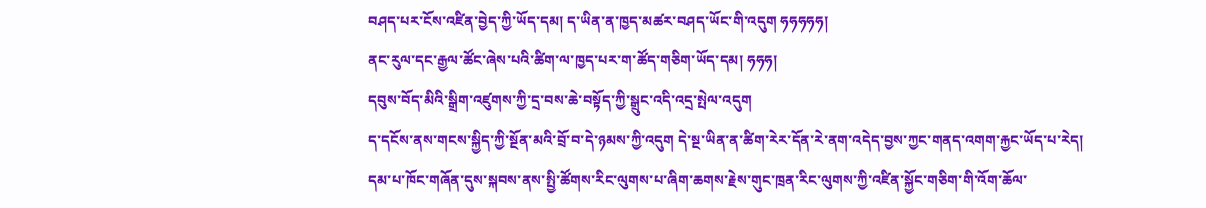བཤད་པར་ངོས་འཛིན་བྱེད་ཀྱི་ཡོད་དམ། ད་ཡིན་ན་ཁྱད་མཚར་བཤད་ཡོང་གི་འདུག ཧཧཧཧཧ།
ནང་རུལ་དང་རྒྱལ་ཚོང་ཞེས་པའི་ཚིག་ལ་ཁྱད་པར་ག་ཚོད་གཅིག་ཡོད་དམ། ཧཧཧ།
དབུས་བོད་མིའི་སྒྲིག་འཛུགས་ཀྱི་དྲ་བས་ཆེ་བསྟོད་ཀྱི་སྒྲུང་འདི་འདྲ་སྤེལ་འདུག
ད་དངོས་ནས་གངས་སྐྱིད་ཀྱི་སྔོན་མའི་བྲོ་བ་དེ་ཉམས་ཀྱི་འདུག དེ་སྔ་ཡིན་ན་ཚིག་རེར་དོན་རེ་ནག་འདེད་བྱས་ཀྱང་གནད་འགག་རྐྱང་ཡོད་པ་རེད།
དམ་པ་ཁོང་གཞོན་དུས་སྐབས་ནས་སྤྱི་ཚོགས་རིང་ལུགས་པ་ཞིག་ཆགས་རྗེས་གུང་ཁྲན་རིང་ལུགས་ཀྱི་འཛིན་སྐྱོང་གཅིག་གི་འོག་ཆོལ་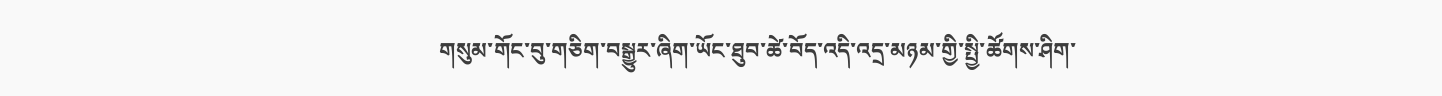གསུམ་གོང་བུ་གཅིག་བསྒྱུར་ཞིག་ཡོང་ཐུབ་ཚེ་བོད་འདི་འདྲ་མཉམ་གྱི་སྤྱི་ཚོགས་ཤིག་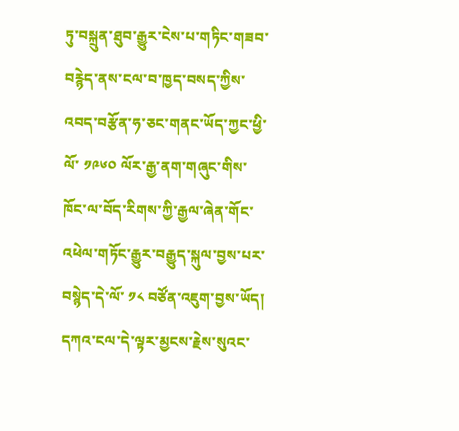ཏུ་བསྐྲུན་ཐུབ་རྒྱུར་ངེས་པ་གཏིང་གཟབ་བརྙེད་ནས་ངལ་བ་ཁྱད་བསད་ཀྱིས་འབད་བརྩོན་ཧ་ཅང་གནང་ཡོད་ཀྱང་ཕྱི་ལོ་ ༡༩༦༠ ལོར་རྒྱ་ནག་གཞུང་གིས་ཁོང་ལ་བོད་རིགས་ཀྱི་རྒྱལ་ཞེན་གོང་འཕེལ་གཏོང་རྒྱུར་བརྒྱུད་སྐུལ་བྱས་པར་བསྙེད་དེ་ལོ་ ༡༨ བཙོན་འཇུག་བྱས་ཡོད། དཀའ་ངལ་དེ་ལྟར་མྱངས་རྗེས་སུའང་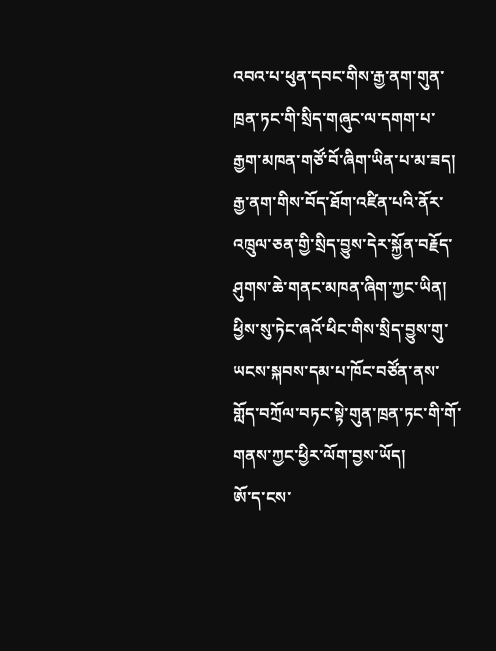འབའ་པ་ཕུན་དབང་གིས་རྒྱ་ནག་གུན་ཁྲན་ཏང་གི་སྲིད་གཞུང་ལ་དགག་པ་རྒྱག་མཁན་གཙོ་བོ་ཞིག་ཡིན་པ་མ་ཟད། རྒྱ་ནག་གིས་བོད་ཐོག་འཛིན་པའི་ནོར་འཁྲུལ་ཅན་གྱི་སྲིད་བྱུས་དེར་སྐྱོན་བརྗོད་ཤུགས་ཆེ་གནང་མཁན་ཞིག་ཀྱང་ཡིན། ཕྱིས་སུ་ཏེང་ཞའོ་ཕིང་གིས་སྲིད་བྱུས་གུ་ཡངས་སྐབས་དམ་པ་ཁོང་བཙོན་ནས་གློད་བཀྲོལ་བཏང་སྟེ་གུན་ཁྲན་ཏང་གི་གོ་གནས་ཀྱང་ཕྱིར་ལོག་བྱས་ཡོད།
ཨོ་ད་ངས་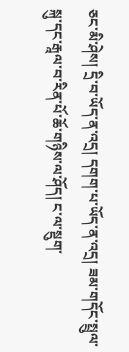ཅང་མི་ཤེས། དྲི་བ་ཡོད་ན་འདྲ། དགག་པ་ཡོད་ན་འདྲ། ཟམ་གདོང་སྤྲུལ་སྐུ་དང་རྒཱལ་བ་རིན་པོ་ཆོ་གཉིས་ལ་ཤོད། ང་ལ་སྡུག་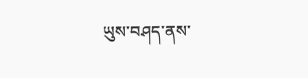ཡུས་བཤད་ནས་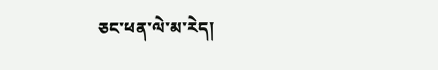ཅང་ཕན་ལེ་མ་རེད།